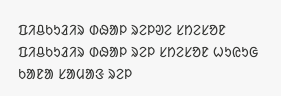ᱯᱤᱪᱠᱩᱲᱤᱨ ᱰᱷᱟᱞ ᱨᱮᱞᱣᱮ ᱥᱴᱮᱥᱚᱱ
ᱯᱤᱪᱠᱩᱲᱤᱨ ᱰᱷᱟᱞ ᱨᱮᱞ ᱥᱴᱮᱥᱚᱱ ᱦᱩᱭᱩᱜ ᱠᱟᱱᱟ ᱥᱟᱢᱟᱝ ᱨᱮᱞ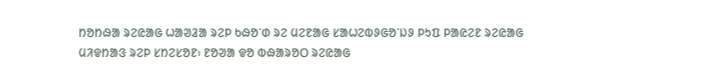ᱴᱚᱴᱷᱟ ᱨᱮᱭᱟᱜ ᱦᱟᱣᱲᱟ ᱨᱮᱞ ᱠᱷᱚᱸᱰ ᱨᱮ ᱢᱮᱱᱟᱜ ᱥᱟᱦᱮᱵᱽᱜᱚᱸᱡᱽ ᱞᱩᱯ ᱞᱟᱭᱮᱱ ᱨᱮᱭᱟᱜ ᱢᱤᱫᱴᱟᱝ ᱨᱮᱞ ᱥᱴᱮᱥᱚᱱ᱾ ᱱᱚᱣᱟ ᱫᱚ ᱵᱷᱟᱨᱚᱛ ᱨᱮᱭᱟᱜ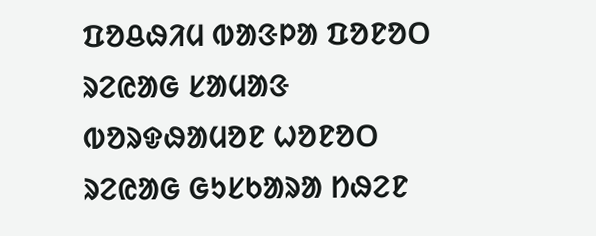ᱯᱚᱪᱷᱤᱢ ᱵᱟᱝᱞᱟ ᱯᱚᱱᱚᱛ ᱨᱮᱭᱟᱜ ᱥᱟᱢᱟᱝ ᱵᱚᱨᱫᱷᱟᱢᱚᱱ ᱦᱚᱱᱚᱛ ᱨᱮᱭᱟᱜ ᱜᱩᱥᱠᱟᱨᱟ ᱴᱷᱮᱱ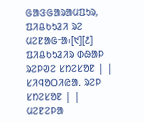ᱜᱟᱝᱜᱟᱨᱟᱢᱯᱩᱨ, ᱯᱤᱪᱠᱩᱲᱤ ᱨᱮ ᱢᱮᱱᱟᱜᱼᱟ᱾[᱑][᱒]
ᱯᱤᱪᱠᱩᱲᱤᱨ ᱰᱷᱟᱞ ᱨᱮᱞᱣᱮ ᱥᱴᱮᱥᱚᱱ | |
ᱥᱤᱧᱚᱛᱤᱭᱟᱹ ᱨᱮᱞ ᱥᱴᱮᱥᱚᱱ | |
ᱢᱮᱱᱮᱞᱟ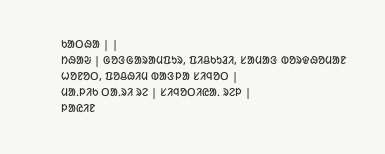ᱠᱟᱛᱷᱟ | |
ᱴᱷᱟᱶ | ᱜᱚᱝᱜᱟᱨᱟᱢᱯᱩᱨ, ᱯᱤᱪᱠᱩᱲᱤ, ᱥᱟᱢᱟᱝ ᱵᱚᱨᱫᱷᱚᱢᱟᱱ ᱦᱚᱱᱚᱛ, ᱯᱚᱪᱷᱤᱢ ᱵᱟᱝᱞᱟ ᱥᱤᱧᱚᱛ |
ᱢᱟᱹᱞᱤᱠ ᱛᱟᱹᱨᱤ ᱨᱮ | ᱥᱤᱧᱚᱛᱤᱭᱟᱹ ᱨᱮᱞ |
ᱞᱟᱭᱤᱱ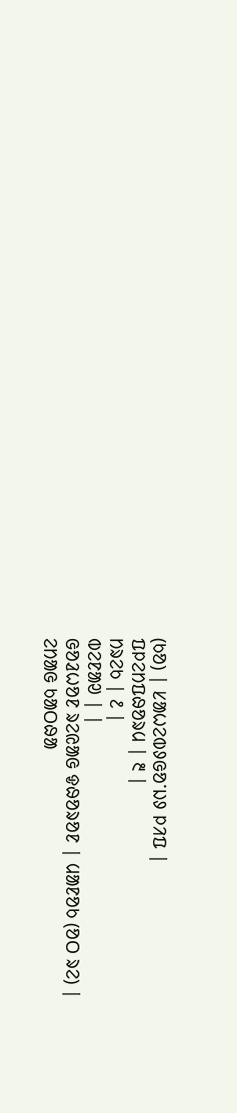(ᱠᱚ) | ᱥᱟᱦᱮᱵᱽᱜᱚᱸᱡᱽ ᱞᱤᱯ |
ᱯᱞᱮᱴᱯᱷᱚᱨᱢ | ᱓ |
ᱴᱨᱮᱠ | ᱒ |
ᱵᱮᱱᱟᱣ | |
ᱜᱚᱲᱦᱚᱱ ᱨᱮᱭᱟᱜ ᱫᱷᱚᱨᱚᱱ | ᱢᱟᱱᱚᱠ (ᱚᱛ ᱨᱮ) |
ᱮᱴᱟᱜ ᱠᱟᱛᱷᱟ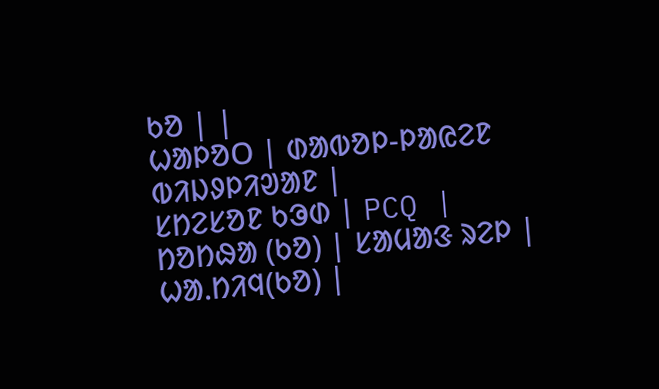ᱠᱚ | |
ᱦᱟᱞᱚᱛ | ᱰᱟᱵᱚᱞ-ᱞᱟᱭᱮᱱ ᱵᱤᱡᱽᱞᱤᱣᱟᱱ |
ᱥᱴᱮᱥᱚᱱ ᱠᱳᱰ | PCQ |
ᱴᱚᱴᱷᱟ (ᱠᱚ) | ᱥᱟᱢᱟᱝ ᱨᱮᱞ |
ᱦᱟᱹᱴᱤᱧ(ᱠᱚ) |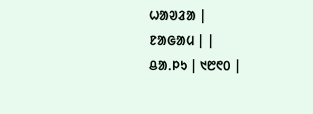ᱦᱟᱣᱲᱟ |
ᱱᱟᱜᱟᱢ | |
ᱪᱟᱹᱞᱩ | ᱑᱘᱖᱐ |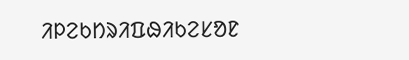ᱤᱞᱮᱠᱴᱨᱤᱯᱷᱤᱠᱮᱥᱚᱱ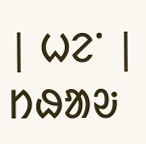| ᱦᱮᱸ |
ᱴᱷᱟᱶ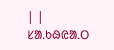| |
ᱥᱟᱹᱠᱷᱭᱟᱹᱛ